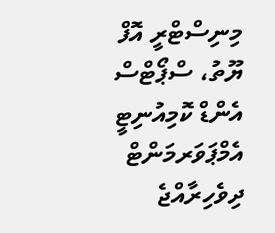މިނިސްޓްރީ އޮފް ޔޫތު، ސްޕޯޓްސް އެންޑް ކޮމިއުނިޓީ އެމްޕަވަރމަންޓް
ދިވެހިރާއްޖެ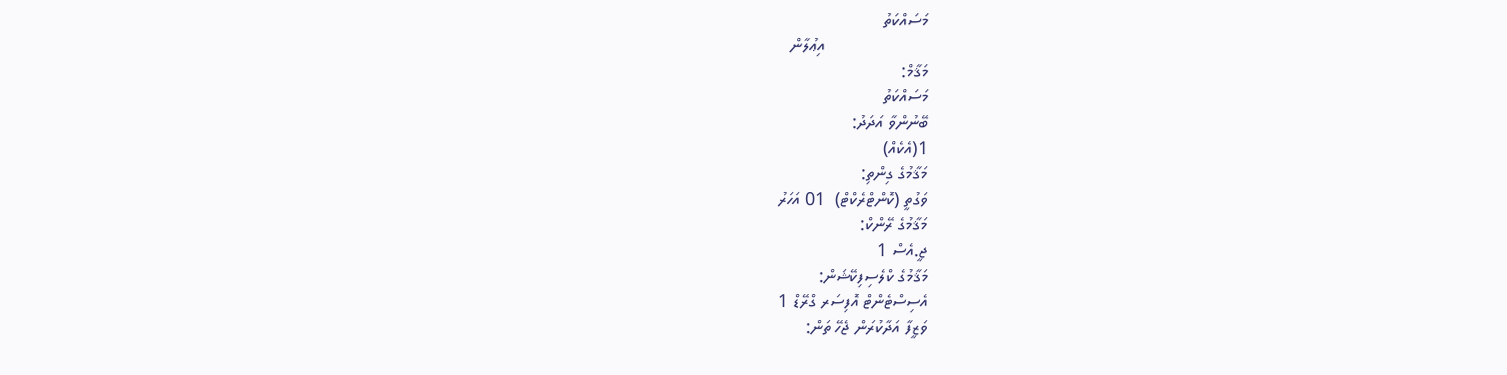މަސައްކަތު
                      އިޢުލާން
މަޤާމް:
މަސައްކަތު
ބޭނުންވާ އަދަދު:
1(އެކެއް)
މަޤާމުގެ ގިންތި:
ވަގުތީ (ކޮންޓްރެކްޓް)  01 އަހަރު
މަޤާމުގެ ރޭންކް:
ޖީ.އެސް 1
މަޤާމުގެ ކްލެސިފިކޭޝަން:
އެސިސްޓެންޓް އޮފިސަރ ގްރޭޑް 1
ވަޒީފާ އަދާކުރަން ޖެހޭ ތަން: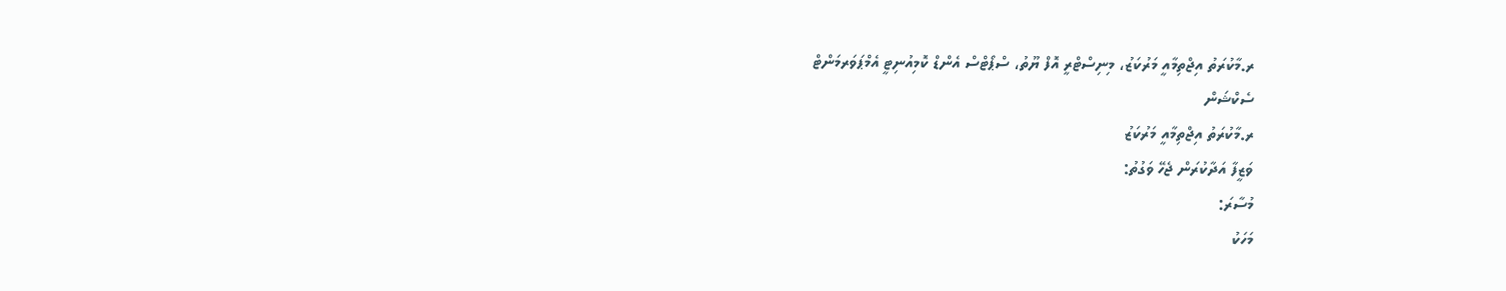ރ.މާކުރަތު އިޖްތިމާއީ މަރުކަޒު، މިނިސްޓްރީ އޮފް ޔޫތު، ސްޕޯޓްސް އެންޑް ކޮމިއުނިޓީ އެމްޕަވަރމަންޓް
ސެކްޝަން
ރ.މާކުރަތު އިޖްތިމާއީ މަރުކަޒު
ވަޒީފާ އަދާކުރަން ޖެހޭ ވަގުތު:
މުސާރަ:
މަހަކު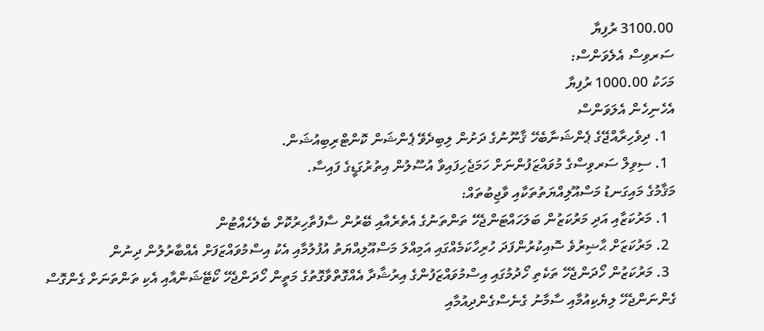3100.00 ރުފިޔާ
ސަރވިސް އެލެވަންސް:
މަހަކު 1000.00 ރުފިޔާ
އެހެނިހެން އެލަވަންސް
  1. ދިވެހިރާއްޖޭގެ ޕެންޝަނާބެހޭ ޤާނޫނުގެ ދަށުން ލިބިދެވޭ ޕެންޝަން ކޮންޓްރިބިއުޝަން.
  1. ސިވިލް ސަރވިސްގެ މުވައްޒަފުންނަށް ހަމަޖެހިފައިވާ އުސޫލުން އިތުރުގަޑީގެ ފައިސާ.
މަޤާމުގެ މައިގަނޑު މަސްއޫލިއްޔަތުތަކާއި ވާޖިބުތައް:
  1. މަރުކަޒާއި އަދި މަރުކަޒުން ބަލަހައްޓަންޖެހޭ ތަންތަނުގެ އެތެރެއާއި ބޭރުން ސާފުތާހިރުކޮށް ބެލެހެއްޓުން
  2. މަރުކަޒަށް ޙާޟިރުވެ ސޮއިކުރުންފަދަ ހުރިހާކަމެއްގައި އަމިއްލަ މަސްއޫލިއްޔަތު އުފުލުމާއި އެކު އިސްމުވައްޒަފަށް އެއްބާރުލުން ދިނުން
  3. މަރުކަޒުން ހޯދަންޖެހޭ ތަކެތި ހޯދުމުގައި އިސްމުވައްޒަފުންގެ އިރުޝާދާ އެއްގޮތްވާގޮތުގެ މަތީން ހޯދަންޖެހޭ ކޯޓޭޝަންއާއި އެކި ތަންތަނަށް ގެންގޮސް ގެންނަންޖެހޭ ލިޔެކިއުމާއި ސާމާނު ގެނެސްގެންދިއުމާއި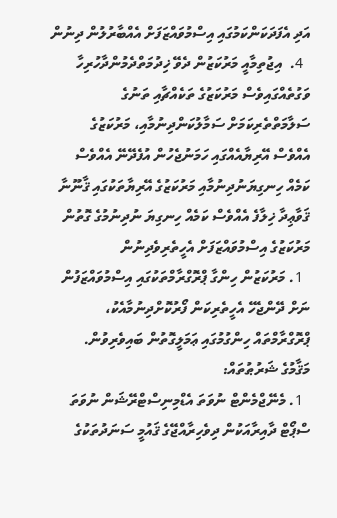އަދި އެފަދަކަންކަމުގައި އިސްމުވައްޒަފަށް އެއްބާރުލުން ދިނުން
  4.  އިޖުތިމާއީ މަރުކަޒުން ދެވޭ ޚިދުމަތްދެމުންދާހުރިހާ ވަގުތެއްގައިވެސް މަރުކަޒުގެ ތަކެއްޗާއި ތަނުގެ ސަލާމަތްތެރިކަމަށް ސަމާލުކަންދިނުމާއި، މަރުކަޒުގެ އެއްވެސް އޭރިޔާއެއްގައި ހަމަނުޖެހުން އުފެދޭނޭ އެއްވެސް ކަމެއް ހިނގިޔަނުދިނުމާއި މަރުކަޒުގެ އޭރިޔާތަކުގައި ޤާނޫނާ ޤަވާޢިދާ ޚިލާފެ އެއްވެސް ކަމެއް ހިނގިޔަ ނުދިނުމުގެ ގޮތުން މަރުކަޒުގެ އިސްމުވައްޒަފަށް އެހީތެރިވެދިނުން
  1. މަރުކަޒުން ހިންގާ ޕްރޮގްރާމްތަކުގައި އިސްމުވައްޒަފުން ނަށް ދޭންޖެހޭ އެހީތެރިކަން ފޯރުކޮށްދިނުމާއެކު، ޕްރޮގްރާމްތައް ހިންގުމުގައި ޢަމަލީގޮތުން ބައިވެރިވުން.
މަޤާމުގެ ޝަރުޠުތައް:
  1. މެނޭޖްމެންޓް ނުވަތަ އެޑްމިނިސްޓްރޭޝަން ނުވަތަ ސްޕޯޓް ދާއިރާއަކުން ދިވެހިރާއްޖޭގެ ޤައުމީ ސަނަދުތަކުގެ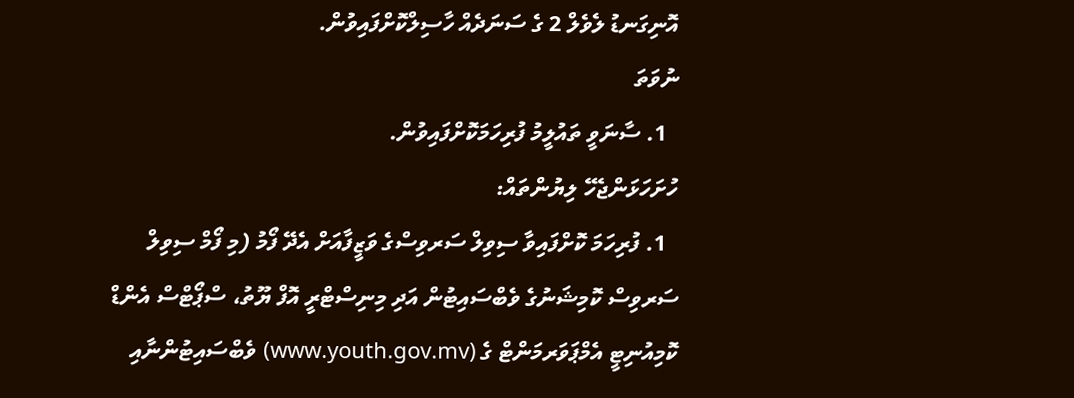އޮނިގަނޑު ލެވެލް 2 ގެ ސަނަދެއް ހާސިލްކޮށްފައިވުން.
ނުވަތަ
  1. ސާނަވީ ތައުލީމު ފުރިހަމަކޮށްފައިވުން.
ހުށަހަޅަންޖެހޭ ލިޔުންތައް:
  1. ފުރިހަމަ ކޮށްފައިވާ ސިވިލް ސަރވިސްގެ ވަޒީފާއަށް އެދޭ ފޯމު (މި ފޯމް ސިވިލް ސަރވިސް ކޮމިޝަނުގެ ވެބްސައިޓުން އަދި މިނިސްޓްރީ އޮފް ޔޫތު، ސްޕޯޓްސް އެންޑް ކޮމިއުނިޓީ އެމްޕަވަރމަންޓް ގެ (www.youth.gov.mv) ވެބްސައިޓުންނާއި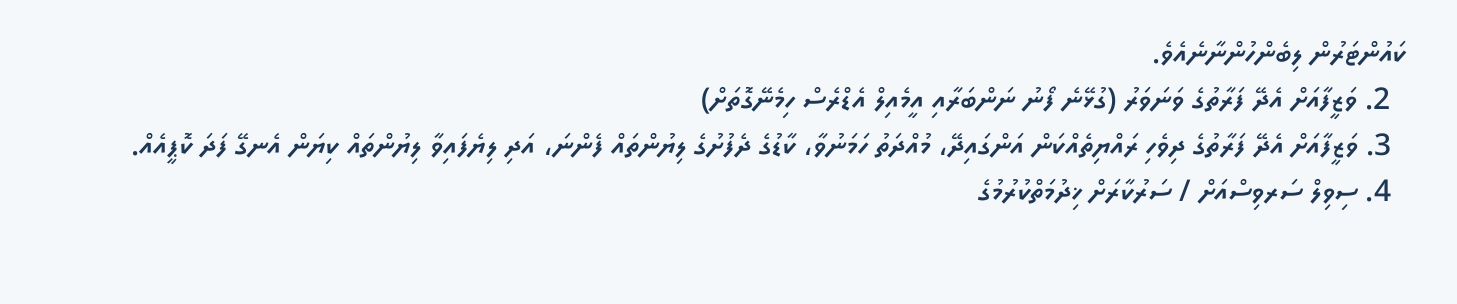ކައުންޓަރުން ލިބެންހުންނާނެއެވެ.
  2. ވަޒީފާއަށް އެދޭ ފަރާތުގެ ވަނަވަރު (ގުޅޭނެ ފޯނު ނަންބަރާއި އީމެއިލް އެޑްރެސް ހިމެނޭގޮތަށް)
  3. ވަޒީފާއަށް އެދޭ ފަރާތުގެ ދިވެހި ރައްޔިތެއްކަން އަންގައިދޭ، މުއްދަތު ހަމަނުވާ، ކާޑުގެ ދެފުށުގެ ލިޔުންތައް ފެންނަ، އަދި ލިޔެފައިވާ ލިޔުންތައް ކިޔަން އެނގޭ ފަދަ ކޮޕީއެއް.
  4. ސިވިލް ސަރވިސްއަށް / ސަރުކާރަށް ޚިދުމަތްކުރުމުގެ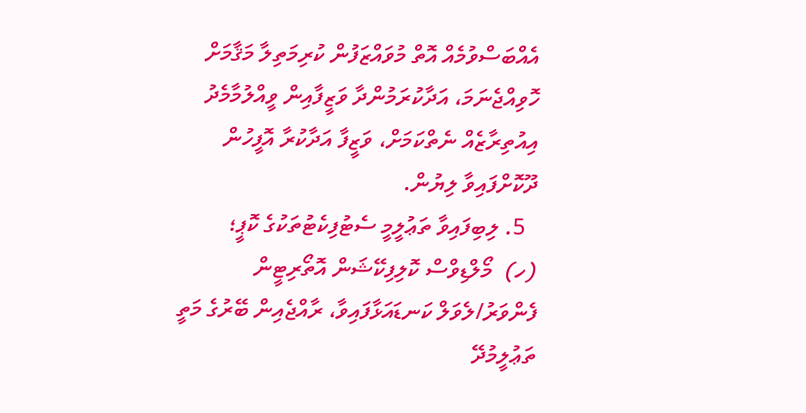އެއްބަސްވުމެއް އޮތް މުވައްޒަފުން ކުރިމަތިލާ މަޤާމަށް ހޮވިއްޖެނަމަ، އަދާކުރަމުންދާ ވަޒީފާއިން ވީއްލުމާމެދު އިއުތިރާޒެއް ނެތްކަމަށް، ވަޒީފާ އަދާކުރާ އޮފީހުން ދޫކޮށްފައިވާ ލިޔުން.
  5. ލިބިފައިވާ ތަޢުލީމީ ސެޓުފިކެޓުތަކުގެ ކޮޕީ؛
(ހ)  މޯލްޑިވްސް ކޮލިފިކޭޝަން އޮތޯރިޓީން ފެންވަރު/ލެވަލް ކަނޑައަޅާފައިވާ، ރާއްޖެއިން ބޭރުގެ މަތީ ތަޢުލީމުދޭ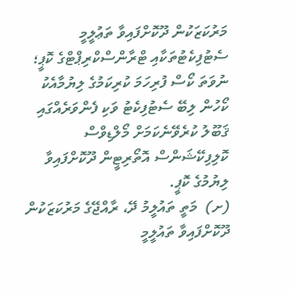މަރުކަޒަކުން ދޫކޮށްފައިވާ ތަޢުލީމީ ސެޓުފިކެޓުތަކާއި ޓްރާންސްކްރިޕްޓްގެ ކޮޕީ؛  ނުވަތަ ކޯސް ފުރިހަމަ ކުރިކަމުގެ ލިޔުމާއެކު ކޯހުން ލިބޭ ސެޓުފިކެޓު ވަކި ފެންވަރެއްގައި ޤަބޫލު ކުރެވޭނެކަމަށް މޯލްޑިވްސް ކޮލިފިކޭޝަންސް އޮތޯރިޓީން ދޫކޮށްފައިވާ ލިޔުމުގެ ކޮޕީ.
(ށ)  މަތީ ތައުލީމު ދޭ، ރާއްޖޭގެ މަރުކަޒަކުން ދޫކޮށްފައިވާ ތައުލީމީ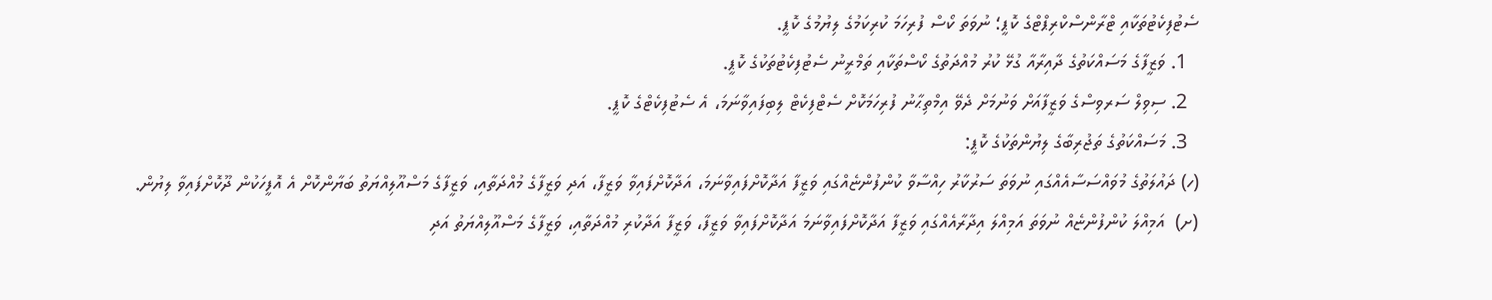ސެޓުފިކެޓުތަކާއި ޓްރާންސްކްރިޕްޓްގެ ކޮޕީ؛ ނުވަތަ ކޯސް ފުރިހަމަ ކުރިކަމުގެ ލިޔުމުގެ ކޮޕީ.
  1. ވަޒީފާގެ މަސައްކަތުގެ ދާއިރާއާ ގުޅޭ ކުރު މުއްދަތުގެ ކޯސްތަކާއި ތަމްރީނު ސެޓުފިކެޓުތަކުގެ ކޮޕީ.
  2. ސިވިލް ސަރވިސްގެ ވަޒީފާއަށް ވަނުމަށް ދެވޭ އިމްތިޙާނު ފުރިހަމަކޮށް ސެޓްފިކެޓް ލިބިފައިވާނަމަ، އެ ސެޓުފިކެޓްގެ ކޮޕީ.
  3. މަސައްކަތުގެ ތަޖުރިބާގެ ލިޔުންތަކުގެ ކޮޕީ:
(ހ) ދައުލަތުގެ މުވައްސަސާއެއްގައި ނުވަތަ ސަރުކާރު ހިއްސާވާ ކުންފުންޏެއްގައި ވަޒީފާ އަދާކޮށްފައިވާނަމަ، އަދާކޮށްފައިވާ ވަޒީފާ، އަދި ވަޒީފާގެ މުއްދަތާއި، ވަޒީފާގެ މަސްއޫލިއްޔަތު ބަޔާންކޮށް އެ އޮފީހަކުން ދޫކޮށްފައިވާ ލިޔުން.
(ށ)  އަމިއްލަ ކުންފުންޏެއް ނުވަތަ އަމިއްލަ އިދާރާއެއްގައި ވަޒީފާ އަދާކޮށްފައިވާނަމަ އަދާކޮށްފައިވާ ވަޒީފާ، ވަޒީފާ އަދާކުރި މުއްދަތާއި، ވަޒީފާގެ މަސްއޫލިއްޔަތު އަދި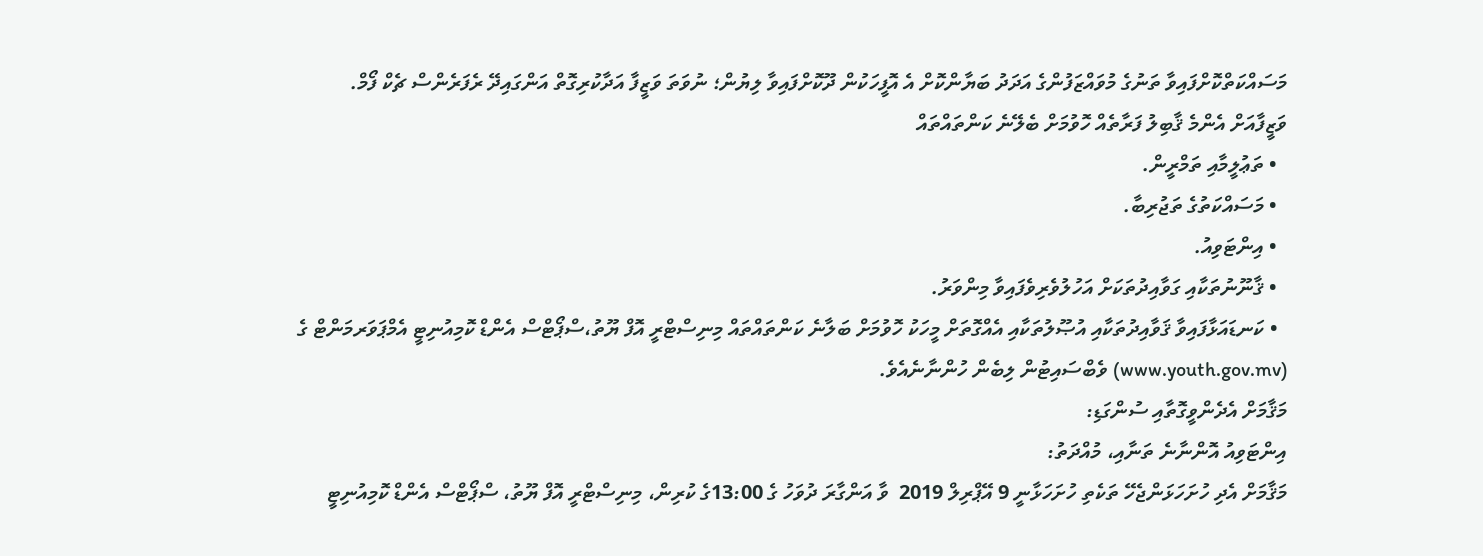މަސައްކަތްކޮށްފައިވާ ތަނުގެ މުވައްޒަފުންގެ އަދަދު ބަޔާންކޮށް އެ އޮފީހަކުން ދޫކޮށްފައިވާ ލިޔުން؛ ނުވަތަ ވަޒީފާ އަދާކުރިގޮތް އަންގައިދޭ ރެފަރެންސް ޗެކް ފޯމް.
ވަޒީފާއަށް އެންމެ ޤާބިލު ފަރާތެއް ހޮވުމަށް ބެލޭނެ ކަންތައްތައް
  • ތަޢުލީމާއި ތަމްރީން.
  • މަސައްކަތުގެ ތަޖުރިބާ.
  • އިންޓަވިއު.
  • ޤާނޫނުތަކާއި ގަވާއިދުތަކަށް އަހުލުވެރިވެފައިވާ މިންވަރު.
  • ކަނޑައަޅާފައިވާ ޤަވާއިދުތަކާއި އުޞޫލުތަކާއި އެއްގޮތަށް މީހަކު ހޮވުމަށް ބަލާނެ ކަންތައްތައް މިނިސްޓްރީ އޮފް ޔޫތު،ސްޕޯޓްސް އެންޑް ކޮމިއުނިޓީ އެމްޕަވަރމަންޓް ގެ (www.youth.gov.mv) ވެބްސައިޓުން ލިބެން ހުންނާނެއެވެ.
މަޤާމަށް އެދެންވީގޮތާއި ސުންގަޑި:
އިންޓަވިއު އޮންނާނެ ތަނާއި، މުއްދަތު:
މަޤާމަށް އެދި ހުށަހަޅަންޖެހޭ ތަކެތި ހުށަހަޅާނީ 9 އޭޕްރިލް 2019  ވާ އަންގާރަ ދުވަހު ގެ 13:00ގެ ކުރިން، މިނިސްޓްރީ އޮފް ޔޫތު، ސްޕޯޓްސް އެންޑް ކޮމިއުނިޓީ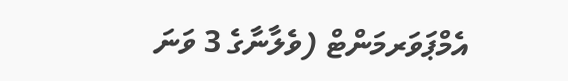އެމްޕަވަރމަންޓް (ވެލާނާގެ 3 ވަނަ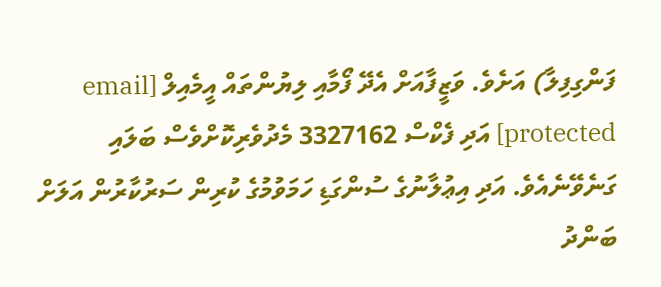ފަންގިފިލާ) އަށެވެ. ވަޒީފާއަށް އެދޭ ފޯމާއި ލިޔުންތައް އީމެއިލް [email protected] އަދި ފެކްސް 3327162 މެދުވެރިކޮށްވެސް ބަލައި ގަނެވޭނެއެވެ. އަދި އިޢުލާނުގެ ސުންގަޑި ހަމަވުމުގެ ކުރިން ސަރުކާރުން އަލަށް ބަންދު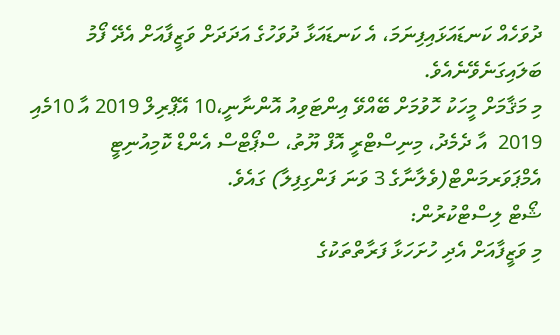ދުވަހެއް ކަނޑައަޅައިފިނަމަ، އެ ކަނޑައަޅާ ދުވަހުގެ އަދަދަށް ވަޒީފާއަށް އެދޭ ފޯމު ބަލައިގަނެވޭނެއެވެ.
މި މަޤާމަށް މީހަކު ހޮވުމަށް ބޭއްވޭ އިންޓަވިއު އޮންނާނީ،10 އޭޕްރިލް 2019 އާ 10މެއި 2019  އާ ދެމެދު، މިނިސްޓްރީ އޮފް ޔޫތު، ސްޕޯޓްސް އެންޑް ކޮމިއުނިޓީ އެމްޕަވަރމަންޓް(ވެލާނާގެ 3 ވަނަ ފަންގިފިލާ) ގައެވެ.
ޝޯޓް ލިސްޓްކުރުން:
މި ވަޒީފާއަށް އެދި ހުށަހަޅާ ފަރާތްތަކުގެ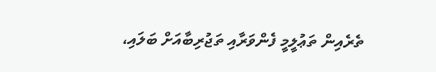ތެރެއިން ތަޢުލީމީ ފެންވަރާއި ތަޖުރިބާއަށް ބަލައި،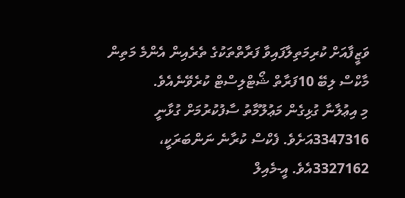ވަޒީފާއަށް ކުރިމަތިލާފައިވާ ފަރާތްތަކުގެ ތެރެއިން އެންމެ މަތިން މާކްސް ލިބޭ 10ފަރާތް ޝޯޓްލިސްޓް ކުރެވޭނެއެވެ.
މި އިޢުލާނާ ގުޅިގެން މަޢުލޫމާތު ސާފުކުރުމަށް ގުޅާނީ 3347316އަށެވެ. ފެކްސް ކުރާނެ ނަންބަރަކީ، 3327162އެވެ. އީ-މެއިލް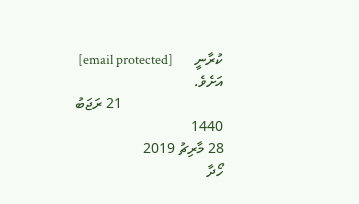ކުރާނީ      [email protected] އަށެވެ.
                            21 ރަޖަބު 1440
28 މާރިޗު 2019
ހޯދާ